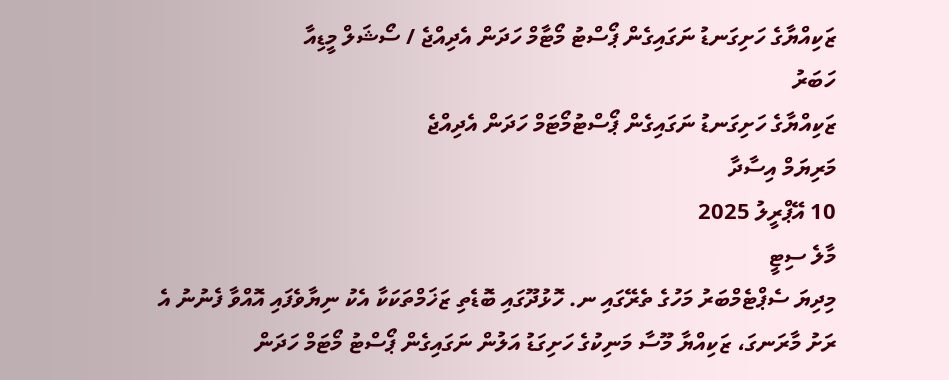ޒަކިއްޔާގެ ހަށިގަނޑު ނަގައިގެން ޕޯސްޓު މޯޓާމް ހަދަން އެދިއްޖެ / ސޯޝަލް މީޑިއާ
ހަބަރު
ޒަކިއްޔާގެ ހަށިގަނޑު ނަގައިގެން ޕޯސްޓުމޯޓަމް ހަދަން އެދިއްޖެ
މަރިޔަމް އިސާދާ
10 އޭޕްރީލު 2025
މާލެ ސިޓީ
މިދިޔަ ސެޕްޓެމްބަރު މަހުގެ ތެރޭގައި ނ. ހޮޅުދޫގައި ބޮޑެތި ޒަޚަމްތަކަކާ އެކު ނިޔާވެފައި އޮއްވާ ފެނުނު އެ ރަށު މާރަނގަ، ޒަކިއްޔާ މޫސާ މަނިކުގެ ހަށިގަޑު އަލުން ނަގައިގެން ޕޯސްޓު މޯޓަމް ހަދަން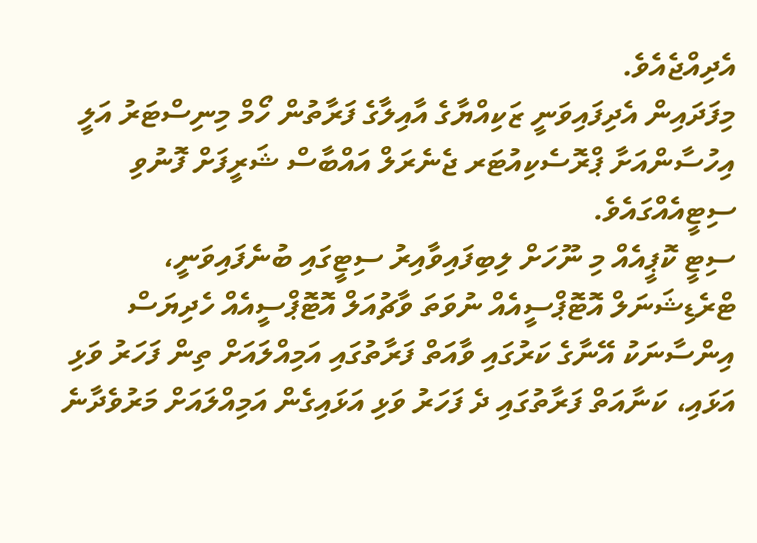އެދިއްޖެއެވެ.
މިފަދައިން އެދިފައިވަނީ ޒަކިއްޔާގެ އާއިލާގެ ފަރާތުން ހޯމް މިނިސްޓަރު އަލީ އިހުސާންއަށާ ޕްރޮސެކިއުޓަރ ޖެނެރަލް އައްބާސް ޝަރީފަށް ފޮނުވި ސިޓީއެއްގައެވެ.
ސިޓީ ކޮޕީއެއް މި ނޫހަށް ލިބިފައިވާއިރު ސިޓީގައި ބުނެފައިވަނީ، ޓްރެޑިޝަނަލް އޮޓޮޕްސީއެއް ނުވަތަ ވާޗުއަލް އޮޓޮޕްސީއެއް ހެދިޔަސް އިންސާނަކު އޭނާގެ ކަރުގައި ވާއަތް ފަރާތުގައި އަމިއްލައަށް ތިން ފަހަރު ވަޅި އަޅައި، ކަނާއަތް ފަރާތުގައި ދެ ފަހަރު ވަޅި އަޅައިގެން އަމިއްލައަށް މަރުވެދާނެ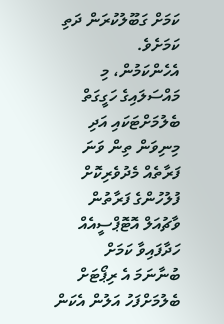ކަމަށް ގަބޫލުކުރަން ދަތި ކަމަށެވެ.
އެހެންކަމުން، މި މައްސަލައިގެ ހަގީގަތް ބެލުމަށްޓަކައި އަދި މިނިވަން ތިން ވަނަ ފަރާތެއް މެދުވެރިކޮށް ފުލުހުންގެ ފަރާތުން ވާޗުއަލް އޮޓޮޕްސީއެއް ހަދާފައިވާ ކަމަށް ބުނާނަމަ އެ ރިޕޯޓަށް ބެލުމަށްފަހު އަލުން އެކަން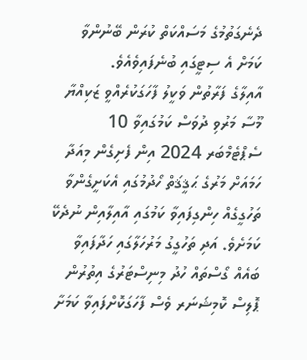ދެނެގަތުމުގެ މަސައްކަތް ކުރަން ބޭނުންވާ ކަމަށް އެ ސިޓީގައި ބުނެފައިވެއެވެ.
އާއިލާގެ ފަރާތުން ވަކީލު ފާހަގަކުރެއްވީ ޒަކިއްޔާ މޫސާ މަރުވި ދުވަސް ކަމުގައިވާ 10 ސެޕްޓެމްބަރ 2024 އިން ފެށިގެން މިއަދާ ހަމައަށް މަރުގެ ޙަޤީޤަތް ހޯދުމުގައި އެކަށީގެންވާ ތަހުގީގެއް ހިންގިފައިވާ ކަމުގައި އާއިލާއިން ނުދެކޭ ކަމަށެވެ. އަދި ތަހުގީގު މަރުހަލާގައި ހަދާފައިވާ ބައެއް ގޯސްތައް ހުދު މިނިސްޓަރުގެ އިތުރުން ޕޮލިސް ކޮމިޝަނަރ ވެސް ފާހަގަކޮށްފައިވާ ކަމަށާ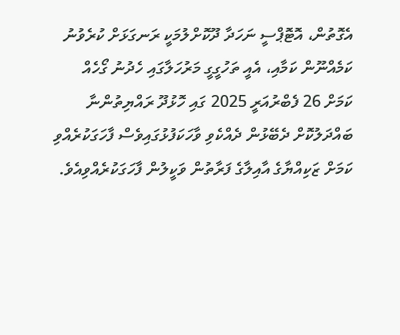އެގޮތުން، އޮޓޮޕްސީ ނަހަދާ ދޫކޮށްލުމަކީ ރަނގަޅަށް ކުރެވުނު ކަމެއްނޫން ކަމާއި، އެއީ ތަހުގީގީ މަރުހަލާގައި ހެދުނު ގޯހެއް ކަމަށް 26 ފެބްރުއަރީ 2025 ގައި ހޮޅުދޫ ރައްޔިތުންނާ ބައްދަލުކޮށް ދެބޭޅުން ދެއްކެވި ވާހަކަފުޅުގައިވެސް ފާހަގަކުރެއްވި ކަމަށް ޒަކިއްޔާގެ އާއިލާގެ ފަރާތުން ވަކީލުން ފާހަގަކުރެއްވިއެވެ.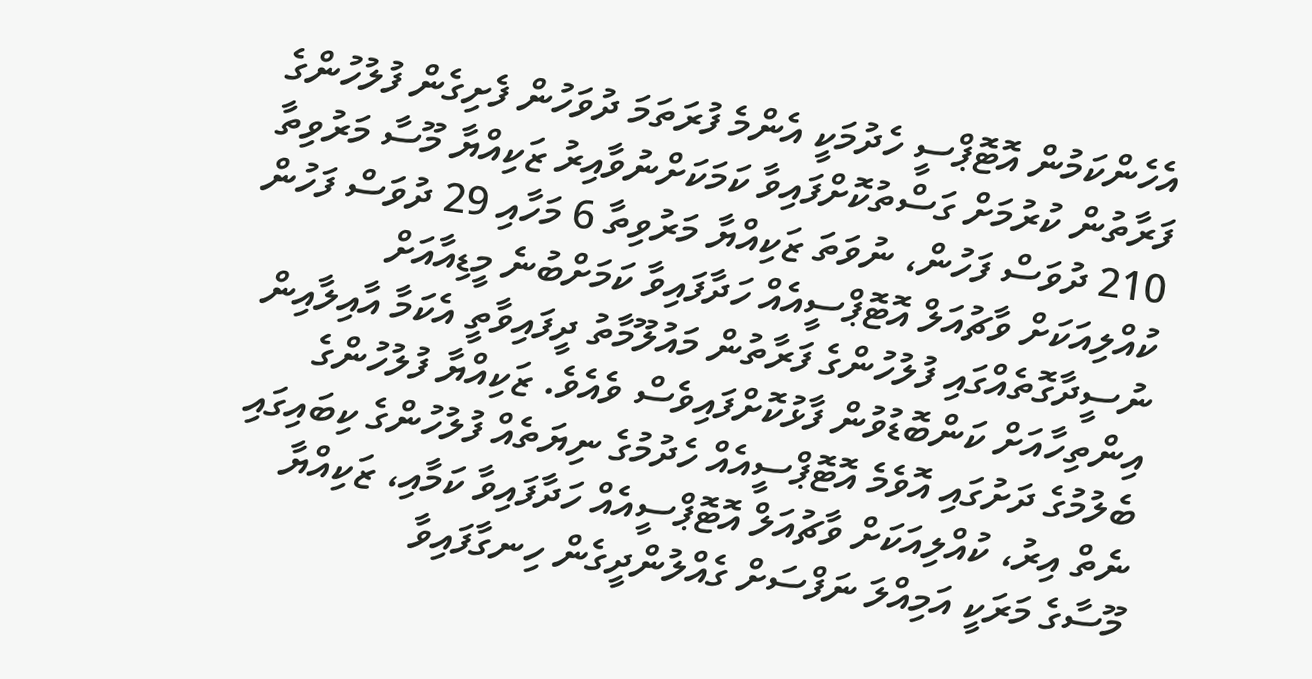އެހެންކަމުން އޮޓޮޕްސީ ހެދުމަކީ އެންމެ ފުރަތަމަ ދުވަހުން ފެށިގެން ފުލުހުންގެ ފަރާތުން ކުރުމަށް ގަސްތުކޮށްފައިވާ ކަމަކަށްނުވާއިރު ޒަކިއްޔާ މޫސާ މަރުވިތާ 210 ދުވަސް ފަހުން، ނުވަތަ ޒަކިއްޔާ މަރުވިތާ 6 މަހާއި 29 ދުވަސް ފަހުން ކުއްލިއަކަށް ވާޗުއަލް އޮޓޮޕްސީއެއް ހަދާފައިވާ ކަމަށްބުނެ މީޑިއާއަށް ނުސީދާގޮތެއްގައި ފުލުހުންގެ ފަރާތުން މައުލޫމާތު ދީފައިވާތީ އެކަމާ އާއިލާއިން އިންތިހާއަށް ކަންބޮޑުވުން ފާޅުކޮށްފައިވެސް ވެއެވެ. ޒަކިއްޔާ ފުލުހުންގެ ބެލުމުގެ ދަށުގައި އޮވެމެ އޮޓޮޕްސީއެއް ހެދުމުގެ ނިޔަތެއް ފުލުހުންގެ ކިބައިގައި ނެތް އިރު، ކުއްލިއަކަށް ވާޗުއަލް އޮޓޮޕްސީއެއް ހަދާފައިވާ ކަމާއި، ޒަކިއްޔާ މޫސާގެ މަރަކީ އަމިއްލަ ނަފްސަށް ގެއްލުންދީގެން ހިނގާފައިވާ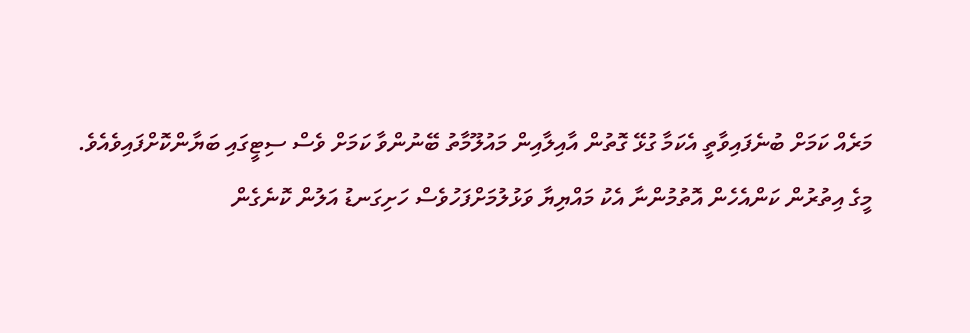މަރެއް ކަމަށް ބުނެފައިވާތީ އެކަމާ ގުޅޭ ގޮތުން އާއިލާއިން މައުލޫމާތު ބޭނުންވާ ކަމަށް ވެސް ސިޓީގައި ބަޔާންކޮށްފައިވެއެވެ.
މީގެ އިތުރުން ކަންއެހެން އޮތުމުންނާ އެކު މައްޔިޔާ ވަޅުލުމަށްފަހުވެސް ހަށިގަނޑު އަލުން ކޮނެގެން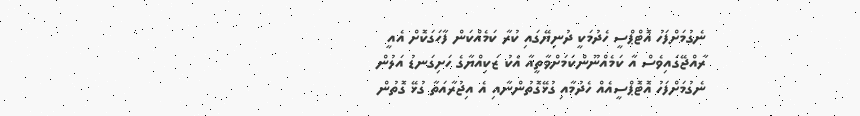ނެގުމަށްފަހު އޮޓްޕްސީ ހެދުމަކީ ދުނިޔޭގައި ކުރާ ކަމެއްކަން ފާހަގަކޮށް އެއީ ރާއްޖޭގައިވެސް އާ ކަމެއްނޫންކަމަށްވާތީއާ އެކު ޒަކިއްޔާގެ ހަށިގަނޑު އަލުން ނެގުމަށްފަހު އޮޓޮޕްސީއެއް ހެދުމާއި ގުޅޭގޮތުންނާއި އެ އިޖުރާއަތާ ގުޅޭ ގޮތުން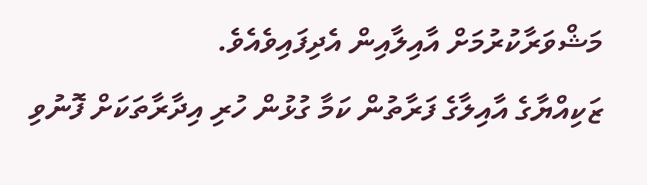މަޝްވަރާކުރުމަށް އާއިލާއިން އެދިފައިވެއެވެ.
ޒަކިއްޔާގެ އާއިލާގެ ފަރާތުން ކަމާ ގުޅުން ހުރި އިދާރާތަކަށް ފޮނުވި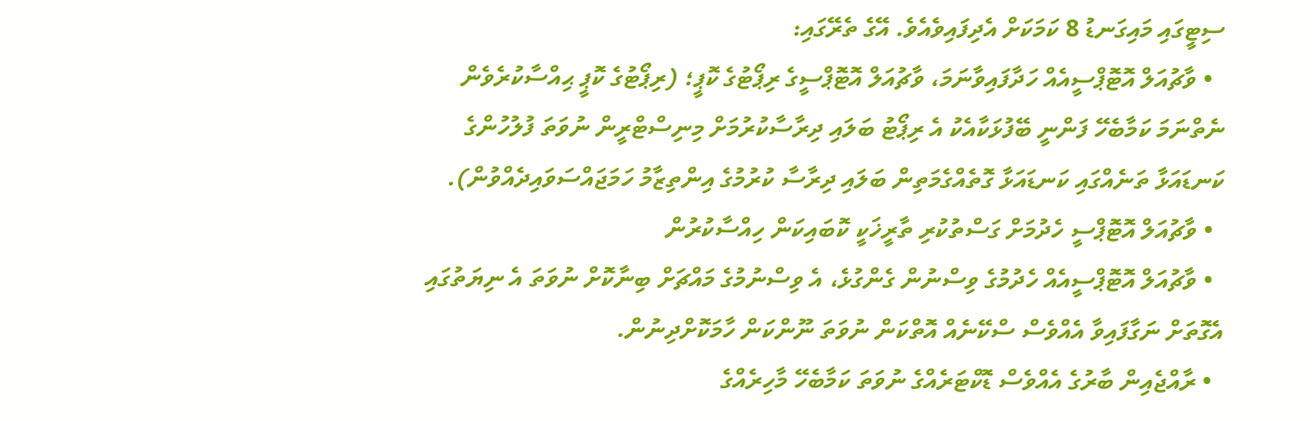ސިޓީގައި މައިގަނޑު 8 ކަމަކަށް އެދިފައިވެއެވެ. އޭގެ ތެރޭގައި:
  • ވާޗުއަލް އޮޓޮޕްސީއެއް ހަދާފައިވާނަމަ، ވާޗުއަލް އޮޓޮޕްސީގެ ރިޕޯޓުގެ ކޮޕީ؛ (ރިޕޯޓުގެ ކޮޕީ ޙިއްސާކުރެވެން ނެތްނަމަ ކަމާބެހޭ ފަންނީ ބޭފުޅަކާއެކު އެ ރިޕޯޓު ބަލައި ދިރާސާކުރުމަށް މިނިސްޓްރީން ނުވަތަ ފުލުހުންގެ ކަނޑައަޅާ ތަނެއްގައި ކަނޑައަޅާ ގޮތެއްގެމަތިން ބަލައި ދިރާސާ ކުރުމުގެ އިންތިޒާމު ހަމަޖައްސަވައިދެއްވުން).
  • ވާޗުއަލް އޮޓޮޕްސީ ހެދުމަށް ގަސްތުކުރި ތާރީޚަކީ ކޮބައިކަން ހިއްސާކުރުން
  • ވާޗުއަލް އޮޓޮޕްސީއެއް ހެދުމުގެ ވިސްނުން ގެންގުޅެ، އެ ވިސްނުމުގެ މައްޗަށް ބިނާކޮށް ނުވަތަ އެ ނިޔަތުގައި އެގޮތަށް ނަގާފައިވާ އެއްވެސް ސްކޭނެއް އޮތްކަން ނުވަތަ ނޫންކަން ހާމަކޮށްދިނުން.
  • ރާއްޖެއިން ބާރުގެ އެއްވެސް ޑޮކްޓަރެއްގެ ނުވަތަ ކަމާބެހޭ މާހިރެއްގެ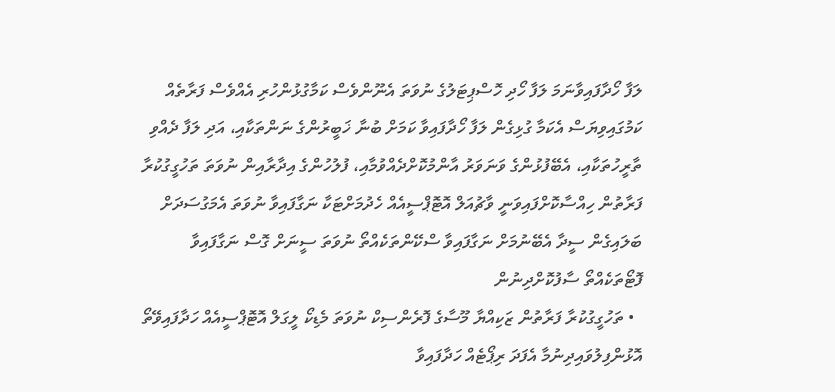ލަފާ ހޯދާފައިވާނަމަ ލަފާ ހޯދި ހޮސްޕިޓަލުގެ ނުވަތަ އެނޫންވެސް ކަމާގުޅުންހުރި އެއްވެސް ފަރާތެއް ކަމުގައިވިޔަސް އެކަމާ ގުޅިގެން ލަފާ ހޯދާފައިވާ ކަމަށް ބުނާ ޚަބީރުންގެ ނަންތަކާއި، އަދި ލަފާ ދެއްވި ތާރީހުތަކާއި، އެބޭފުޅުންގެ ވަނަވަރު އާންމުކޮށްދެއްވުމާއި، ފުލުހުންގެ އިދާރާއިން ނުވަތަ ތަހުގީގުކުރާ ފަރާތުން ހިއްސާކޮށްފައިވަނީ ވާޗުއަލް އޮޓޮޕްސީއެއް ހެދުމަށްޓަކާ ނަގާފައިވާ ނުވަތަ އެމަގުސަދަށް ބަލައިގެން ސީދާ އެބޭނުމަށް ނަގާފައިވާ ސްކޭންތަކެއްތޯ ނުވަތަ ސީނަށް ގޮސް ނަގާފައިވާ ފޮޓޯތަކެއްތޯ ސާފުކޮށްދިނުން
  • ތަހުގީގުކުރާ ފަރާތުން ޒަކިއްޔާ މޫސާގެ ފޮރެންސިކް ނުވަތަ މެޑިކޯ ލީގަލް އޮޓޮޕްސީއެއް ހަދާފައިވޭތޯ އޮޅުންފިލުވައިދިނުމާ އެފަދަ ރިޕޯޓެއް ހަދާފައިވާ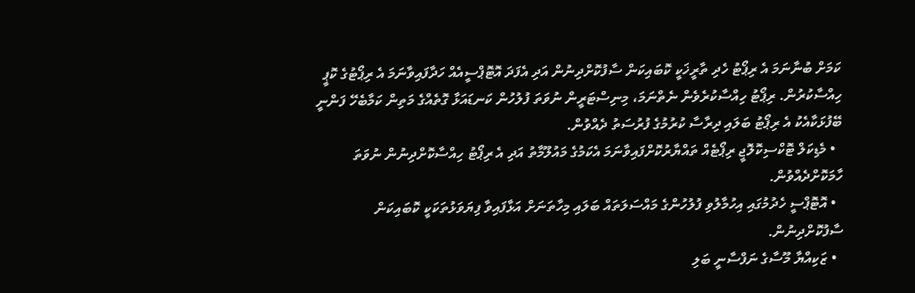ކަމަށް ބުނާނަމަ އެ ރިޕޯޓު ހެދި ތާރީޚަކީ ކޮބައިކަން ސާފުކޮށްދިނުން އަދި އެފަދަ އޮޓޮޕްސީއެއް ހަދާފައިވާނަމަ އެ ރިޕޯޓުގެ ކޮޕީ ހިއްސާކުރުން. ރިޕޯޓު ހިއްސާކުރެވެން ނެތްނަމަ، މިނިސްޓަރީން ނުވަތަ ފުލުހުން ކަނޑައަޅާ ގޮތެއްގެ މަތިން ކަމާބެހޭ ފަންނީ ބޭފުޅަކާއެކު އެ ރިޕޯޓު ބަލައި ދިރާސާ ކުރުމުގެ ފުރުސަތު ދެއްވުން.
  • މެޑިކަލް ޓޮކްސިކޮލޮޖީ ރިޕޯޓެއް ތައްޔާރުކޮށްފައިވާނަމަ އެކަމުގެ މައުލޫމާތު އަދި އެ ރިޕޯޓު ހިއްސާކޮށްދިނުން ނުވަތަ ހާމަކޮށްދެއްވުން.
  • އޮޓޮޕްސީ ހެދުމުގައި އިހުމާލުވި ފުލުހުންގެ މައްސަލަތައް ބަލައި މިހާތަނަށް އަޅާފައިވާ ފިޔަވަޅުތަކަކީ ކޮބައިކަން ސާފުކޮށްދިނުން.
  • ޒަކިއްޔާ މޫސާގެ ނަފްސާނީ ބަލި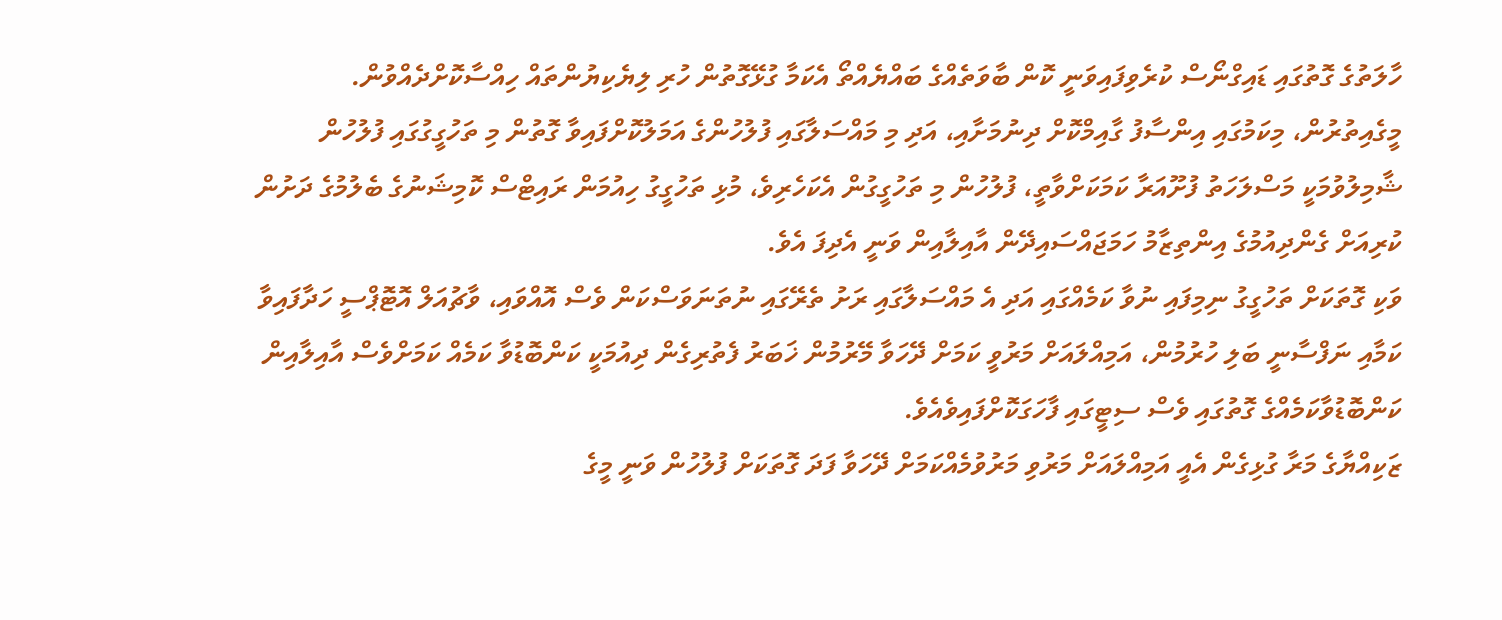ހާލަތުގެ ގޮތުގައި ޑައިގްނޯސް ކުރެވިފައިވަނީ ކޮން ބާވަތެއްގެ ބައްޔެއްތޯ އެކަމާ ގުޅޭގޮތުން ހުރި ލިޔެކިޔުންތައް ހިއްސާކޮށްދެއްވުން.
މީގެއިތުރުން، މިކަމުގައި އިންސާފު ގާއިމްކޮށް ދިނުމަށާއި، އަދި މި މައްސަލާގައި ފުލުހުންގެ އަމަލުކޮށްފައިވާ ގޮތުން މި ތަހުގީގުގައި ފުލުހުން ޝާމިލުވުމަކީ މަސްލަހަތު ފުށޫއަރާ ކަމަކަށްވާތީ، ފުލުހުން މި ތަހުގީގުން އެކަހެރިވެ، މުޅި ތަހުގީގު ހިއުމަން ރައިޓްސް ކޮމިޝަނުގެ ބެލުމުގެ ދަށުން ކުރިއަށް ގެންދިއުމުގެ އިންތިޒާމު ހަމަޖައްސައިދޭން އާއިލާއިން ވަނީ އެދިފަ އެވެ.
ވަކި ގޮތަކަށް ތަހުގީގު ނިމިފައި ނުވާ ކަމެއްގައި އަދި އެ މައްސަލާގައި ރަށު ތެރޭގައި ނުތަނަވަސްކަން ވެސް އޮއްވައި، ވާޗުއަލް އޮޓޮޕްސީ ހަދާފައިވާ ކަމާއި ނަފްސާނީ ބަލި ހުރުމުން، އަމިއްލައަށް މަރުވީ ކަމަށް ދޭހަވާ މޭރުމުން ޚަބަރު ފެތުރިގެން ދިއުމަކީ ކަންބޮޑުވާ ކަމެއް ކަމަށްވެސް އާއިލާއިން ކަންބޮޑުވާކަމެއްގެ ގޮތުގައި ވެސް ސިޓީގައި ފާހަގަކޮށްފައިވެއެވެ.
ޒަކިއްޔާގެ މަރާ ގުޅިގެން އެއީ އަމިއްލައަށް މަރުވި މަރުވުމެއްކަމަށް ދޭހަވާ ފަދަ ގޮތަކަށް ފުލުހުން ވަނީ މީގެ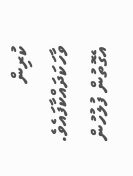ކުރިން ވާހަކަދައްކާފައެވެ. އެގޮތުން ފުލުހުން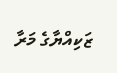ޒަކިއްޔާގެ މަރާ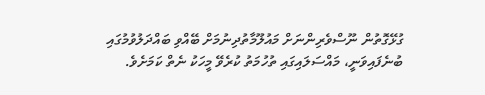ގުޅޭގޮތުން ނޫސްވެރިންނަށް މައުލޫމާތުދިނުމަށް ބޭއްވި ބައްދަލުވުމުގައި ބުނެފައިވަނީ، މައްސަލައިގައި ތުހުމަތު ކުރެވޭ މީހަކު ނެތް ކަމަށެވެ.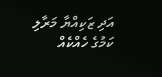އަދި ޒަކިއްޔާ މަރާލި ކަމުގެ ހެއްކެއް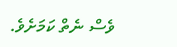ވެސް ނެތް ކަމަށެވެ.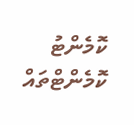ކޮމެންޓު
ކޮމެންޓްތައް